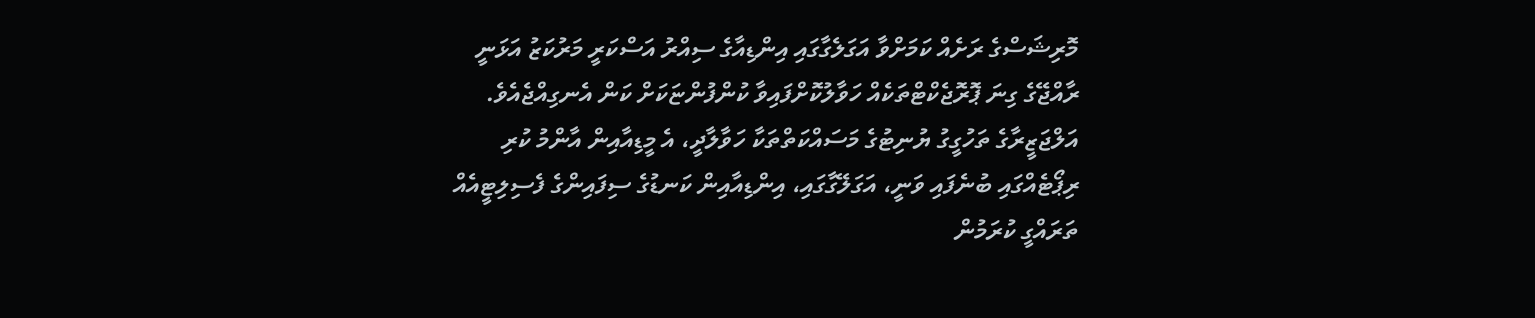މޮރިޝަސްގެ ރަށެއް ކަމަށްވާ އަގަލެގާގައި އިންޑިއާގެ ސިއްރު އަސްކަރީ މަރުކަޒު އަޅަނީ ރާއްޖޭގެ ގިނަ ޕޮރޮޖެކްޓްތަކެއް ހަވާލުކޮށްފައިވާ ކުންފުންޏަކަށް ކަން އެނގިއްޖެއެވެ.
އަލްޖަޒީރާގެ ތަހުގީގު ޔުނިޓުގެ މަސައްކަތްތަކާ ހަވާލާދީ، އެ މީޑިއާއިން އާންމު ކުރި ރިޕޯޓެއްގައި ބުނެފައި ވަނީ، އަގަލޭގާގައި، އިންޑިއާއިން ކަނޑުގެ ސިފައިންގެ ފެސިލިޓީއެއް ތަރައްގީ ކުރަމުން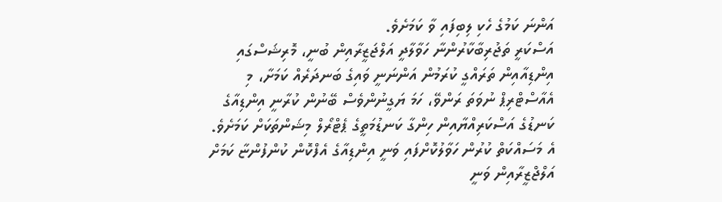އަންނަ ކަމުގެ ހެކި ލިބިފައި ވާ ކަމަށެވެ.
އަސްކަރީ ތަޖުރިބާކާރުންނާ ހަވާލާދީ އަލްޖަޒީރާއިން ބުނީ، މޮރިޝަސްގައި އިންޑިއާއިން ތަރައްގީ ކުރަމުން އަންނަނީ ވައިގެ ބަނދަރެއް ކަމަށާ، މި އެއާސްޓްރިޕް ނުވަތަ ރަންވޭ، ހަމަ ޔަގީނުންވެސް ބޭނުން ކުރާނީ އިންޑިއާގެ ކަނޑުގެ އަސްކަރިއްޔާއިން ހިންގާ ކަނޑުމަތީގެ ޕެޓްރޯލް މިޝަންތަކަށް ކަމަށެވެ.
އެ މަސައްކަތް ކުރުން ހަވާލުކޮށްފައި ވަނީ އިންޑިއާގެ އެފްކޮން ކުންފުންޏާ ކަމަށް އަލްޖްޒީރާއިން ވަނީ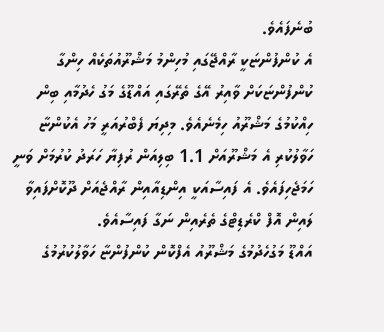ބުނެފައެވެ.
އެ ކުންފުންޏަކީ ރާއްޖޭގައި މުހިންމު މަޝްރޫއުތަކެއް ހިންގާ ކުންފުންޏަކަށް ވާއިރު އޭގެ ތެރޭގައި އައްޑޫގެ މަގު ހެދުމާއި ބިން ހިއްކުމުގެ މަޝްރޫއު ހިމެނެއެވެ. މިދިޔަ ފެބްރުއަރީ މަހު އެކުންޏާ ހަވާލުކުރި އެ މަޝްރޫއަށް 1.1 ބިލިއަން ރުފިޔާ ހަރަދު ކުރުމަށް ވަނީ ހަމަޖެހިފައެވެ. އެ ފައިސާއަކީ އިންޑިއާއިން ރާއްޖެއަށް ދޫކޮށްފައިވާ ލައިން އޮފް ކްރެޑިޓްގެ ތެރެއިން ނަގާ ފައިސާއެވެ.
އައްޑޫ މަގުހެދުމުގެ މަޝްރޫއު އެފްކޮން ކުންފުންޏާ ހަވާލުކުރުމުގެ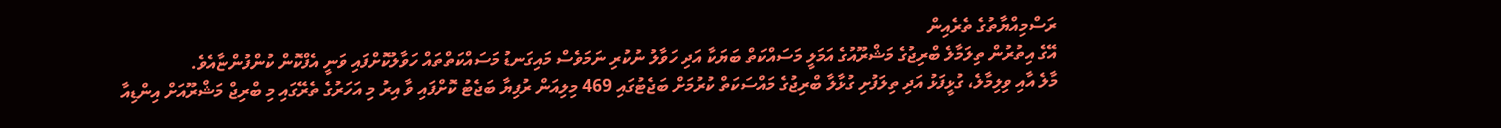ރަސްމިއްޔާތުގެ ތެރެއިން
އޭގެ އިތުރުން ތިލަމާލެ ބްރިޖުގެ މަޝްރޫއުގެ އަމަލީ މަސައްކަތް ބަޔަކާ އަދި ހަވާލު ނުކުރި ނަމަވެސް މައިގަނޑު މަސައްކަތްތައް ހަވާލުކޮށްފައި ވަނީ އެފްކޮން ކުންފުންޏާއެވެ.
މާލެ އާއި ވިލިމާލެ، ގުޅީފަޅު އަދި ތިލަފުށި ގުޅާލާ ބްރިޖުގެ މައްސަކަތް ކުރުމަށް ބަޖެޓުގައި 469 މިލިއަން ރުފިޔާ ބަޖެޓު ކޮށްފައި ވާ އިރު މި އަހަރުގެ ތެރޭގައި މި ބްރިޖް މަޝްރޫއަށް އިންޑިއާ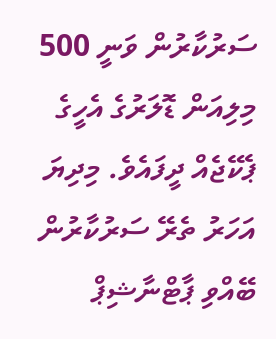ސަރުކާރުން ވަނީ 500 މިލިއަން ޑޮލަރުގެ އެހީގެ ޕެކޭޖެއް ދީފައެވެ. މިދިޔަ އަހަރު ތެރޭ ސަރުކާރުން ބޭއްވި ޕާޓްނާޝިޕް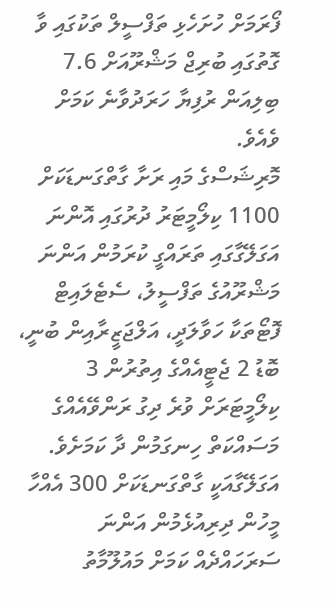ފޯރަމަށް ހުށަހެޅި ތަފްސީލް ތަކުގައި ވާ ގޮތުގައި ބުރިޖް މަޝްރޫއަށް 7.6 ބިލިއަން ރުފިޔާ ހަރަދުވާނެ ކަމަށް ވެއެވެ.
މޮރިޝަސްގެ މައި ރަށާ ގާތްގަނޑަކަށް 1100 ކިލޯމީޓަރު ދުރުގައި އޮންނަ އަގަލޭގާގައި ތަރައްގީ ކުރަމުން އަންނަ މަޝްރޫއުގެ ތަފްސީލު، ސެޓެލައިޓް ފޮޓޯތަކާ ހަވާލަދީ، އަލްޖަޒީރާއިން ބުނީ، ބޮޑު 2 ޖެޓީއެއްގެ އިތުރުން 3 ކިލޯމީޓަރަށް ވުރެ ދިގު ރަންވޭއެއްގެ މަސައްކަތް ހިނގަމުން ދާ ކަމަށެވެ. އަގަލޭގާއަކީ ގާތްގަނޑަކަށް 300 އެއްހާ މީހުން ދިރިއުޅެމުން އަންނަ ސަރަހައްދެއް ކަމަށް މައުލޫމާތު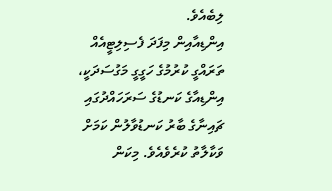ލިބެއެވެ.
އިންޑިއާއިން މިފަދަ ފެސިލިޓީއެއް ތަރައްގީ ކުރުމުގެ ހަގީގީ މަގުސަދަކީ، އިންޑިއާގެ ކަނޑުގެ ސަރަހައްދުގައި ޗައިނާގެ ބާރު ކަނޑުވާލުން ކަމަށް ވަކާލާތު ކުރެވެއެވެ. މިކަން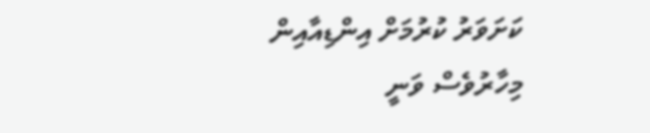ކަށަވަރު ކުރުމަށް އިންޑިއާއިން މިހާރުވެސް ވަނީ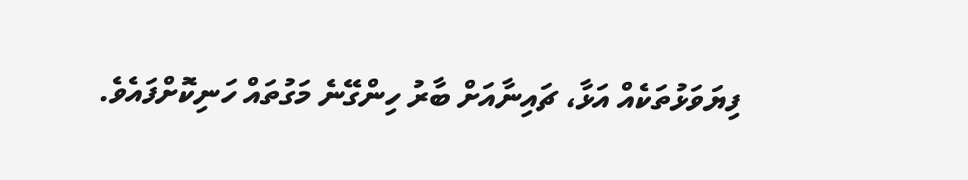ފިޔަވަޅުތަކެއް އަޅާ، ޗައިނާއަށް ބާރު ހިންގޭނެ މަގުތައް ހަނިކޮށްފައެވެ.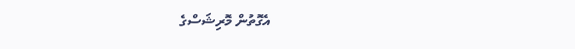އެގޮތުން މޮރިޝަސްގެ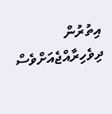އިތުރުން ދިވެހިރާއްޖެއަށްވެސް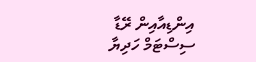އިންޑިއާއިން ރޭޑާ ސިސްޓަމް ހަދިޔާ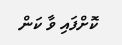ކޮށްފައި ވާ ކަން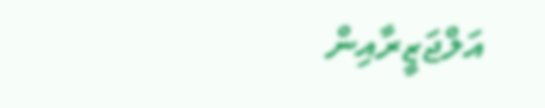އަލްޖަޒީރާއިން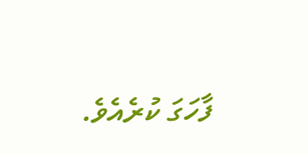ފާހަގަ ކުރެއެވެ.